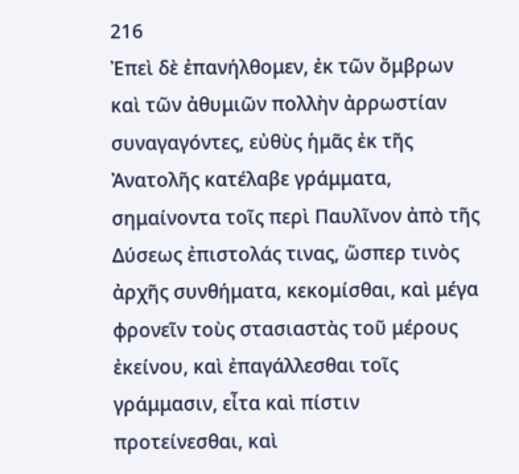216
Ἐπεὶ δὲ ἐπανήλθομεν, ἐκ τῶν ὄμβρων καὶ τῶν ἀθυμιῶν πολλὴν ἀρρωστίαν συναγαγόντες, εὐθὺς ἡμᾶς ἐκ τῆς Ἀνατολῆς κατέλαβε γράμματα, σημαίνοντα τοῖς περὶ Παυλῖνον ἀπὸ τῆς Δύσεως ἐπιστολάς τινας, ὥσπερ τινὸς ἀρχῆς συνθήματα, κεκομίσθαι, καὶ μέγα φρονεῖν τοὺς στασιαστὰς τοῦ μέρους ἐκείνου, καὶ ἐπαγάλλεσθαι τοῖς γράμμασιν, εἶτα καὶ πίστιν προτείνεσθαι, καὶ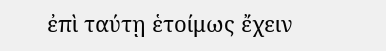ἐπὶ ταύτῃ ἑτοίμως ἔχειν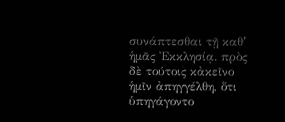συνάπτεσθαι τῇ καθʼ ἡμᾶς Ἐκκλησίᾳ. πρὸς δὲ τούτοις κἀκεῖνο ἡμῖν ἀπηγγέλθη, ὅτι ὑπηγάγοντο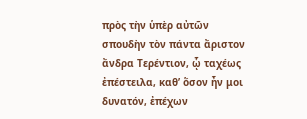πρὸς τὴν ὑπὲρ αὐτῶν σπουδὴν τὸν πάντα ἄριστον ἄνδρα Τερέντιον, ᾧ ταχέως ἐπέστειλα, καθʼ ὅσον ἦν μοι δυνατόν, ἐπέχων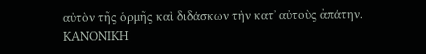αὐτὸν τῆς ὁρμῆς καὶ διδάσκων τὴν κατʼ αὐτοὺς ἀπάτην.
ΚΑΝΟΝΙΚΗ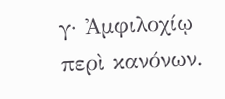γ· Ἀμφιλοχίῳ περὶ κανόνων.